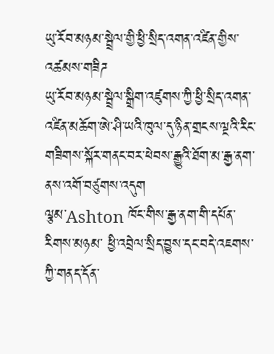ཡུ་རོབ་མཉམ་སྦྲེལ་གྱི་ཕྱི་སྲིད་འགན་འཛིན་གྱིས་འཚམས་གཟིཌ
ཡུ་རོབ་མཉམ་སྦྲེལ་སྒྲིག་འཛུགས་ཀྱི་ཕྱི་སྲིད་འགན་འཛིན་མཆོག་ཨེ་ཤི་ཡའི་ཁུལ་དུ་ཉིན་གྲངས་ལྔའི་རིང་གཟིགས་སྐོར་གནང་བར་ཕེབས་རྒྱུའི་ཐོག་མ་རྒྱ་ནག་ནས་འགོ་བཙུགས་འདུག
ལྕམ་Ashton ཁོང་གིས་རྒྱ་ནག་གི་དཔོན་རིགས་མཉམ་ ཕྱི་འབྲེལ་སྲིད་བྱུས་དང་བདེ་འཇགས་ཀྱི་གནད་དོན་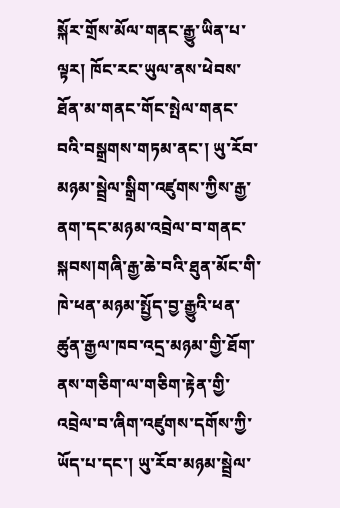སྐོར་གྲོས་མོལ་གནང་རྒྱུ་ཡིན་པ་ལྟར། ཁོང་རང་ཡུལ་ནས་ཕེབས་ཐོན་མ་གནང་གོང་སྤེལ་གནང་བའི་བསྒྲགས་གཏམ་ནང་། ཡུ་རོབ་མཉམ་སྦྲེལ་སྒྲིག་འཛུགས་ཀྱིས་རྒྱ་ནག་དང་མཉམ་འབྲེལ་བ་གནང་སྐབས།གཞི་རྒྱ་ཆེ་བའི་ཐུན་མོང་གི་ཁེ་ཕན་མཉམ་སྤྱོད་བྱ་རྒྱུའི་ཕན་ཚུན་རྒྱལ་ཁབ་འདྲ་མཉམ་གྱི་ཐོག་ནས་གཅིག་ལ་གཅིག་རྟེན་གྱི་འབྲེལ་བ་ཞིག་འཛུགས་དགོས་ཀྱི་ཡོད་པ་དང་། ཡུ་རོབ་མཉམ་སྦྲེལ་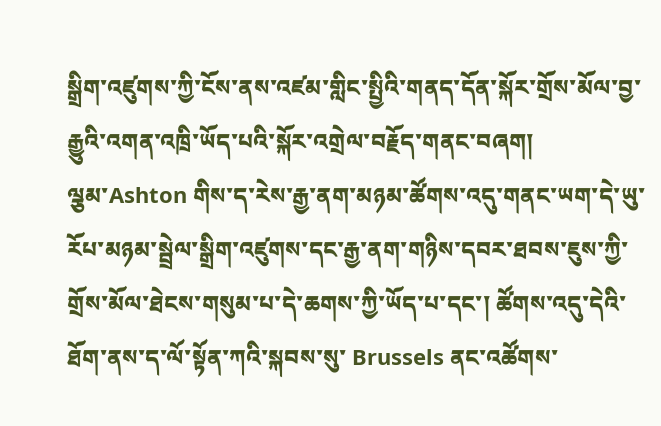སྒྲིག་འཛུགས་ཀྱི་ངོས་ནས་འཛམ་གླིང་སྤྱིའི་གནད་དོན་སྐོར་གྲོས་མོལ་བྱ་རྒྱུའི་འགན་འཁྲི་ཡོད་པའི་སྐོར་འགྲེལ་བརྗོད་གནང་བཞག།
ལྕམ་Ashton གིས་ད་རེས་རྒྱ་ནག་མཉམ་ཚོགས་འདུ་གནང་ཡག་དེ་ཡུ་རོཔ་མཉམ་སྦྲེལ་སྒྲིག་འཛུགས་དང་རྒྱ་ནག་གཉིས་དབར་ཐབས་ཇུས་ཀྱི་གྲོས་མོལ་ཐེངས་གསུམ་པ་དེ་ཆགས་ཀྱི་ཡོད་པ་དང་། ཚོགས་འདུ་དེའི་ཐོག་ནས་ད་ལོ་སྟོན་ཀའི་སྐབས་སུ་ Brussels ནང་འཚོགས་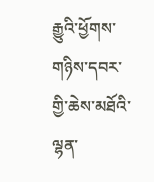རྒྱུའི་ཕྱོགས་གཉིས་དབར་གྱི་ཆེས་མཐོའི་ལྷན་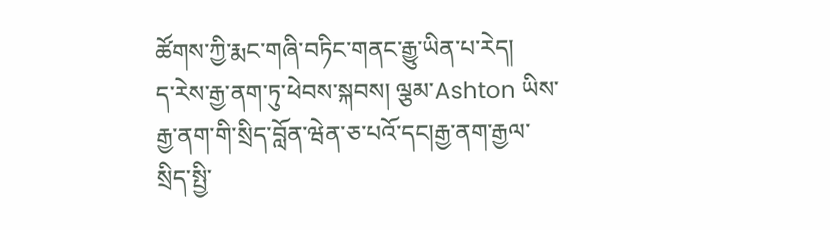ཚོགས་ཀྱི་རྨང་གཞི་བཏིང་གནང་རྒྱུ་ཡིན་པ་རེད།
ད་རེས་རྒྱ་ནག་ཏུ་ཕེབས་སྐབས། ལྕམ་Ashton ཡིས་རྒྱ་ནག་གི་སྲིད་བློན་ཝེན་ཅ་པའོ་དང།རྒྱ་ནག་རྒྱལ་སྲིད་སྤྱི་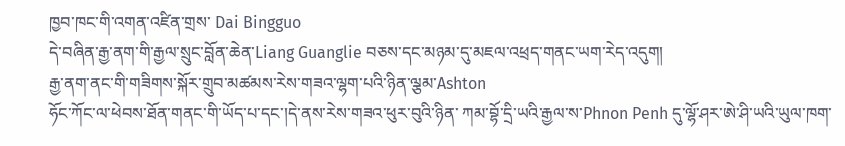ཁྱབ་ཁང་གི་འགན་འཛིན་གྲས་ Dai Bingguo
དེ་བཞིན་རྒྱ་ནག་གི་རྒྱལ་སྲུང་བློན་ཆེན་Liang Guanglie བཅས་དང་མཉམ་དུ་མཇལ་འཕྲད་གནང་ཡག་རེད་འདུག།
རྒྱ་ནག་ནང་གི་གཟིགས་སྐོར་གྲུབ་མཚམས་རེས་གཟའ་ལྷག་པའི་ཉིན་ལྕམ་Ashton
ཧོང་ཀོང་ལ་ཕེབས་ཐོན་གནང་གི་ཡོད་པ་དང་།དེ་ནས་རེས་གཟའ་ཕུར་བུའི་ཉིན་ ཀམ་བྷོ་དྲི་ཡའི་རྒྱལ་ས་Phnon Penh དུ་ལྷོ་ཤར་ཨེ་ཤི་ཡའི་ཡུལ་ཁག་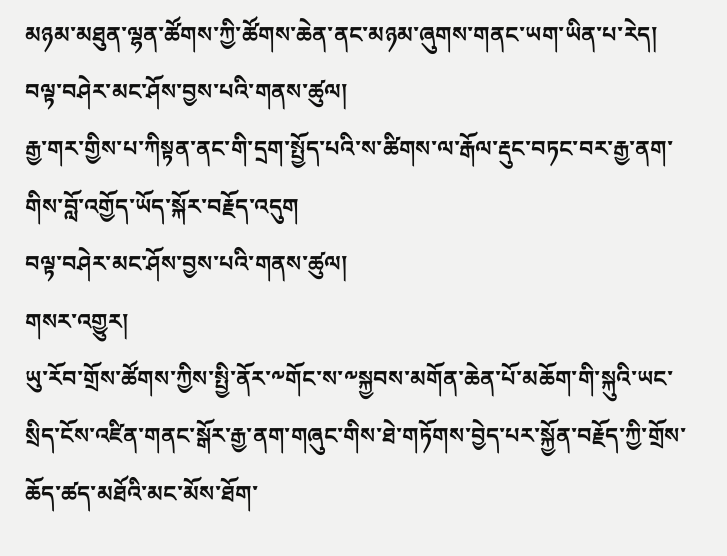མཉམ་མཐུན་ལྷན་ཚོགས་ཀྱི་ཚོགས་ཆེན་ནང་མཉམ་ཞུགས་གནང་ཡག་ཡིན་པ་རེད།
བལྟ་བཤེར་མང་ཤོས་བྱས་པའི་གནས་ཚུལ།
རྒྱ་གར་གྱིས་པ་ཀིསྟན་ནང་གི་དྲག་སྤྱོད་པའི་ས་ཚིགས་ལ་རྒོལ་རྡུང་བཏང་བར་རྒྱ་ནག་གིས་བློ་འགྱོད་ཡོད་སྐོར་བརྗོད་འདུག
བལྟ་བཤེར་མང་ཤོས་བྱས་པའི་གནས་ཚུལ།
གསར་འགྱུར།
ཡུ་རོབ་གྲོས་ཚོགས་ཀྱིས་སྤྱི་ནོར་༸གོང་ས་༸སྐྱབས་མགོན་ཆེན་པོ་མཆོག་གི་སྐུའི་ཡང་སྲིད་ངོས་འཛིན་གནང་སྒོར་རྒྱ་ནག་གཞུང་གིས་ཐེ་གཏོགས་བྱེད་པར་སྐྱོན་བརྗོད་ཀྱི་གྲོས་ཆོད་ཚད་མཐོའི་མང་མོས་ཐོག་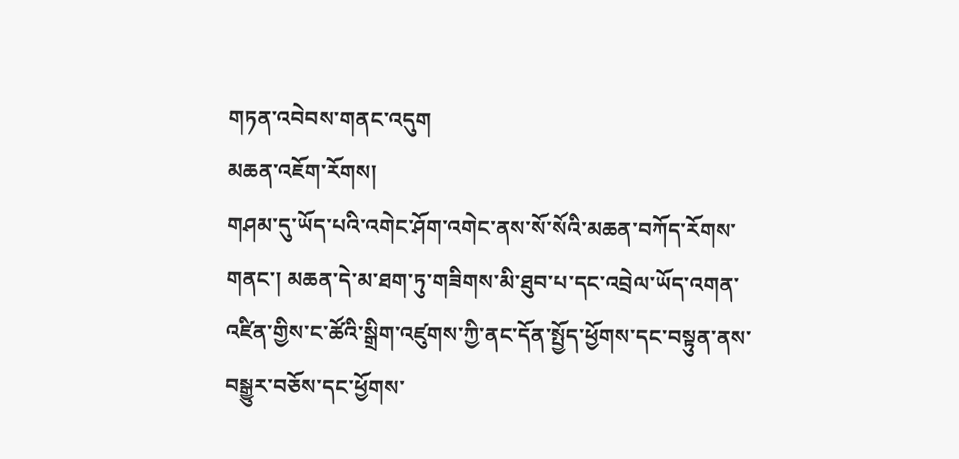གཏན་འབེབས་གནང་འདུག
མཆན་འཇོག་རོགས།
གཤམ་དུ་ཡོད་པའི་འགེང་ཤོག་འགེང་ནས་སོ་སོའི་མཆན་བཀོད་རོགས་གནང་། མཆན་དེ་མ་ཐག་ཏུ་གཟིགས་མི་ཐུབ་པ་དང་འབྲེལ་ཡོད་འགན་འཛིན་གྱིས་ང་ཚོའི་སྒྲིག་འཛུགས་ཀྱི་ནང་དོན་སྤྱོད་ཕྱོགས་དང་བསྟུན་ནས་བསྒྱུར་བཅོས་དང་ཕྱོགས་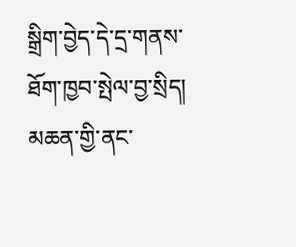སྒྲིག་བྱེད་དེ་དྲ་གནས་ཐོག་ཁྱབ་སྤེལ་བྱ་སྲིད། མཆན་གྱི་ནང་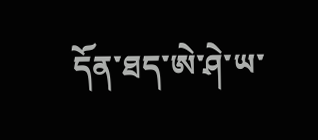དོན་ཐད་ཨེ་ཤེ་ཡ་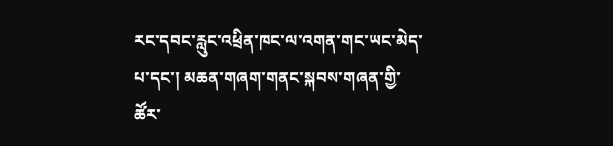རང་དབང་རླུང་འཕྲིན་ཁང་ལ་འགན་གང་ཡང་མེད་པ་དང་། མཆན་གཞག་གནང་སྐབས་གཞན་གྱི་ཚོར་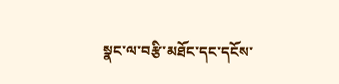སྣང་ལ་བརྩི་མཐོང་དང་དངོས་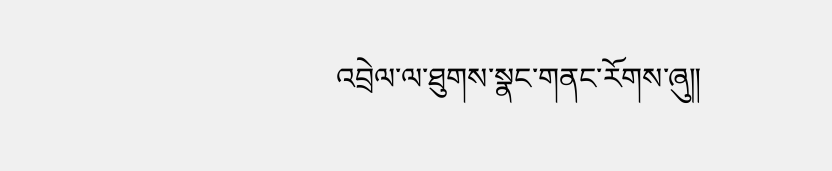འབྲེལ་ལ་ཐུགས་སྣང་གནང་རོགས་ཞུ༎